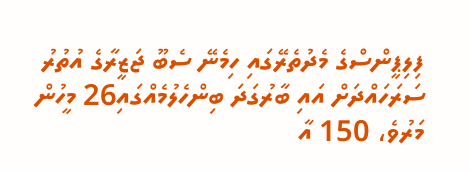ފިލިޕީންސްގެ މެދުތެރޭގައި ހިމެނޭ ސެބޫ ޖަޒީރާގެ އުތުރު ސަރަހައްދަށް އައި ބާރުގަދަ ބިންހެލުމެއްގައި26 މީހުން މަރުވެ، 150 އާ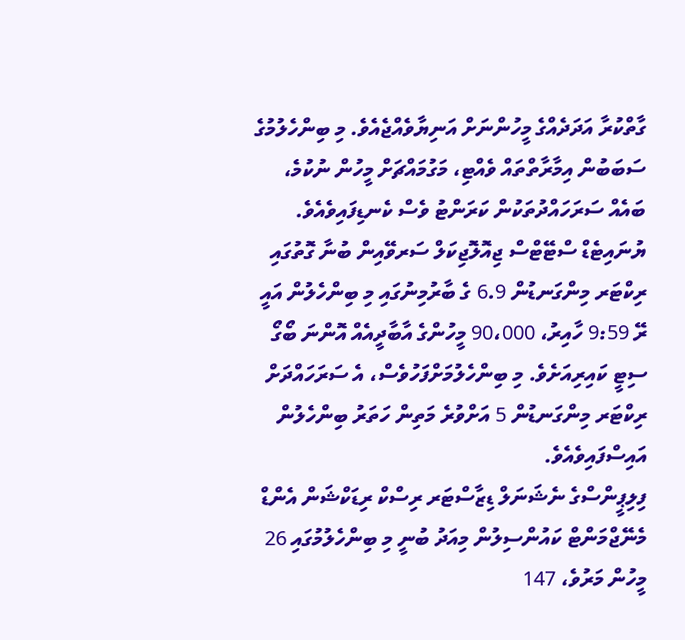ގާތްކުރާ އަދަދެއްގެ މީހުންނަށް އަނިޔާވެއްޖެއެވެ. މި ބިންހެލުމުގެ ސަބަބުން އިމާރާތްތައް ވެއްޓި، މަގުމައްޗަށް މީހުން ނުކުމެ، ބައެއް ސަރަހައްދުތަކުން ކަރަންޓު ވެސް ކެނޑިފައިވެއެވެ.
ޔުނައިޓެޑް ސްޓޭޓްސް ޖިއޮލޮޖިކަލް ސަރވޭއިން ބުނާ ގޮތުގައި ރިކްޓަރ މިންގަނޑުން 6.9 ގެ ބާރުމިނުގައި މި ބިންހެލުން އައީ ރޭ 9:59 ހާއިރު، 90،000 މީހުންގެ އާބާދީއެއް އޮންނަ ބޯގޯ ސިޓީ ކައިރިއަށެވެ. މި ބިންހެލުމަށްފަހުވެސް، އެ ސަރަހައްދަށް ރިކްޓަރ މިންގަނޑުން 5 އަށްވުރެ މަތިން ހަތަރު ބިންހެލުން އައިސްފައިވެއެވެ.
ފިލިޕީންސްގެ ނެޝަނަލް ޑިޒާސްޓަރ ރިސްކް ރިޑަކްޝަން އެންޑް މެނޭޖްމަންޓް ކައުންސިލުން މިއަދު ބުނީ މި ބިންހެލުމުގައި 26 މީހުން މަރުވެ، 147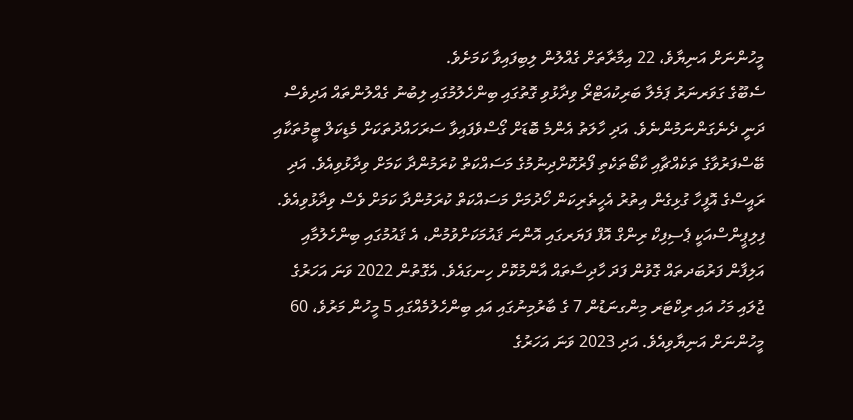މީހުންނަށް އަނިޔާވެ، 22 އިމާރާތަށް ގެއްލުން ލިބިފައިވާ ކަމަށެވެ.
ސެބޫގެ ގަވަރނަރު ޕަމެލާ ބަރިކުއަޓްރޯ ވިދާޅުވި ގޮތުގައި ބިންހެލުމުގައި ލިބުނު ގެއްލުންތައް އަދިވެސް ދަނީ ދެނެގަންނަމުންނެވެ. އަދި ހާލަތު އެންމެ ބޮޑަށް ގޯސްވެފައިވާ ސަރަހައްދުތަކަށް މެޑިކަލް ޓީމުތަކާއި ބޭސްފަރުވާގެ ތަކެއްޗާއި ކާބޯތަކެތި ފޯރުކޮށްދިނުމުގެ މަސައްކަތް ކުރަމުންދާ ކަމަށް ވިދާޅުވިއެވެ. އަދި ރައީސްގެ އޮފީހާ ގުޅިގެން އިތުރު އެހީތެރިކަން ހޯދުމަށް މަސައްކަތް ކުރަމުންދާ ކަމަށް ވެސް ވިދާޅުވިއެވެ.
ފިލިޕީންސްއަކީ ޕެސިފިކް ރިންގް އޮފް ފަޔަރގައި އޮންނަ ޤައުމަކަށްވުމުން، އެ ޤައުމުގައި ބިންހެލުމާއި އަލިފާން ފަރުބަދތައް ގޮވުން ފަދަ ހާދިސާތައް އާންމުކޮށް ހިނގައެވެ. އެގޮތުން 2022 ވަނަ އަހަރުގެ ޖުލައި މަހު އައި ރިކްޓަރ މިންގނަޑުން 7 ގެ ބާރުމިނުގައި އައި ބިންހެލުމެއްގައި 5 މީހުން މަރުވެ، 60 މީހުންނަށް އަނިޔާވިއެވެ. އަދި 2023 ވަނަ އަހަރުގެ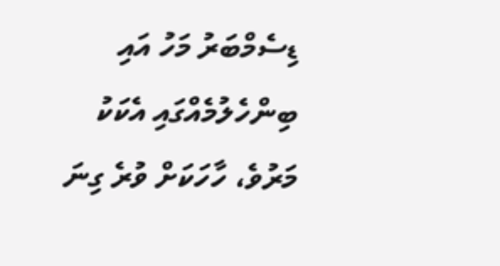ޑިސެމްބަރު މަހު އައި ބިންހެލުމެއްގައި އެކަކު މަރުވެ، ހާހަކަށް ވުރެ ގިނަ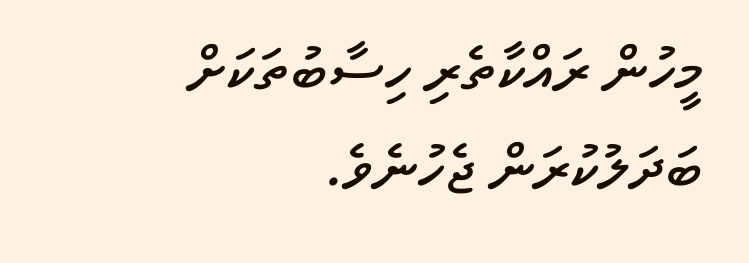މީހުން ރައްކާތެރި ހިސާބުތަކަށް ބަދަލުކުރަން ޖެހުނެވެ.